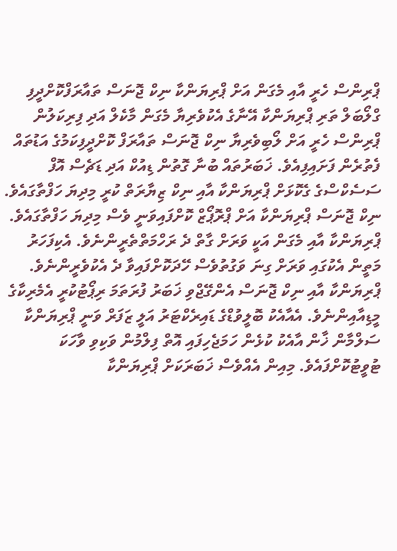ޕްރިންސް ހެރީ އާއި މެގަން އަށް ޕްރިޔަންކާ ނިކް ޖޮނަސް ތައާރަފްކޮށްދީފި
ގްލޯބަލް ތަރި ޕްރިޔަންކާ އޭނާގެ އެކުވެރިޔާ މެގަން މާކެލް އަދި ފިރިކަލުން ޕްރިންސް ހެރީ އަށް ލޯބިވެރިޔާ ނިކް ޖޮނަސް ތައާރަފް ކޮށްދީފިކަމުގެ އަޑުތައް ފެތުރެން ފަށައިފިއެވެ. ޚަބަރުތައް ބުނާ ގޮތުން ޑިއުކް އަދި ޑަޗެސް އޮފް ސަސެކްސްގެ ގެކޮޅަށް ޕްރިޔަންކާ އާއި ނިކް ޒިޔާރަތް ކުރީ މިދިޔަ ހަފްތާގައެވެ.
ނިކް ޖޮނަސް ޕްރިޔަންކާ އަށް ޕްރޮޕޯޒް ކޮށްފައިވަނީ ވެސް މިދިޔަ ހަފްތާގައެވެ. ޕްރިޔަންކާ އާއި މެގަން އަކީ ވަރަށް ގާތް ދެ ރަހްމަތްތެރީންނެވެ. އެކިފަހަރު މަތީން އެކުގައި ވަރަށް ގިނަ ވަގުތުވެސް ހޭދަކޮށްފައިވާ ދެ އެކުވެރީންނެވެ.
ޕްރިޔަންކާ އާއި ނިކް ޖޮނަސް އެންގޭޖްވި ޚަބަރު ފުރަތަމަ ރިޕޯޓުކުރީ އެމެރިކާގެ މީޑިއާއިންނެވެ. އެއާއެކު ބޮލީވުޑްގެ ޑައިރެކްޓަރު އަލީ ޒަފަރް ވަނީ ޕްރިޔަންކާ ސަލްމާން ޚާން އާއެކު ކުޅެން ހަމަޖެހިފައި އޮތް ފިލްމުން ވަކިވި ވާހަކަ ޓުވީޓުކޮށްފައެވެ. މިއިން އެއްވެސް ޚަބަރަކަށް ޕްރިޔަންކާ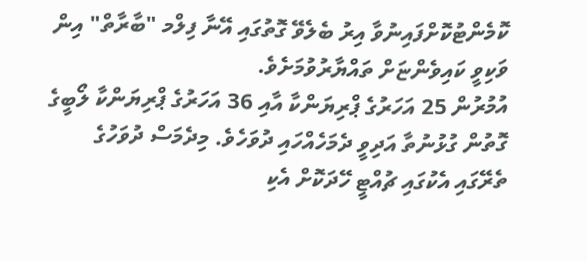ކޮމެންޓުކޮށްފައިނުވާ އިރު ބެލެވޭ ގޮތުގައި އޭނާ ފިލްމ "ބާރާތް" އިން ވަކިވީ ކައިވެންޏަށް ތައްޔާރުވުމަށެވެ.
އުމުރުން 25 އަހަރުގެ ޕްރިޔަންކާ އާއި 36 އަހަރުގެ ޕްރިޔަންކާ ލޯބީގެ ގޮތުން ގުޅުނުތާ އަދިވީ ދެމަހެއްހައި ދުވަހެވެ. މިދެމަސް ދުވަހުގެ ތެރޭގައި އެކުގައި ޗުއްޓީ ހޭދަކޮށް އެކި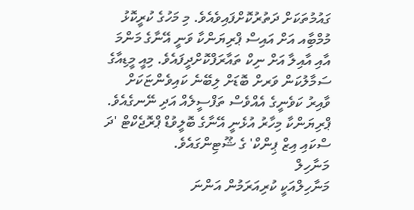ގައުމުތަކަށް ދަތުރުކޮށްފައިވެއެވެ. މި މަހުގެ ކުރީކޮޅު މުމްބާިއ އަށް އައިސް ޕްރިޔަންކާ ވަނީ އޭނާގެ މަންމަ އާއި އާއިލާ އަށް ނިކް ތައާރަފްކޮށްދީފައެވެ. މިއީ މީޑިއާގެ ސަމާލުކަން ވަރށް ބޮޑަށް ލިބޭނެ ކައިވެންޏަކަށް ވާއިރު ކަވެނީގެ އެއްވެސް ތަފްސީލެއް އަދި ނޭނގެއެވެ. ޕްރިޔަންކާ މިހާރު އުޅެނީ އޭނާގެ ބޮލީވުޑް ޕްރޮޖެކްޓް 'ދަ ސްކައި އިޒް ޕިންކް' ގެ ޝޫޓިންގައެވެ.
މަނާހިލް
މަނާހިލްއަކީ ކުރިއަރަމުން އަންނަ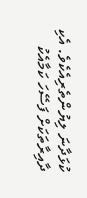ކުޅަދާނަ ލިޔުންތެރިއެކެވެ. އެކި ދާއިރާތަކަށް ފަސޭހަ ކަމާއެކު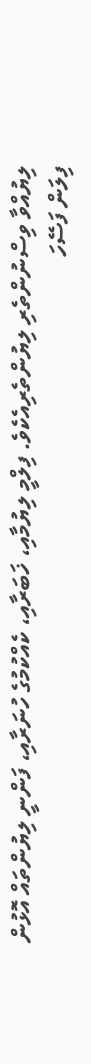ލިޔުއްވާ ވިސްނުންތެރި ލިޔުންތެރިއެކެވެ. ފިލްމީ ލިޔުމާއި، ޚަބަރާއި، ކެއްކުމުގެ ހުނަރާއި، ފަންނީ ލިޔުންތައް އޮޅުން ފިލަން ފަސޭހަ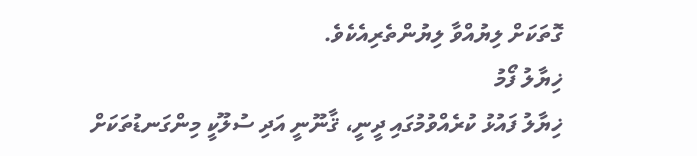ގޮތަކަށް ލިޔުއްވާ ލިޔުންތެރިއެކެވެ.
ޚިޔާލު ފޯމު
ޚިޔާލު ފައުޅު ކުރެއްވުމުގައި ދީނީ، ޤާނޫނީ އަދި ސުލޫކީ މިންގަނޑުތަކަށް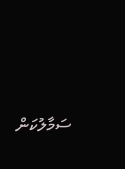ސަމާލުކަން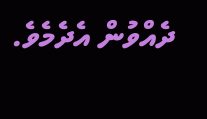ދެއްވުން އެދެމެވެ.